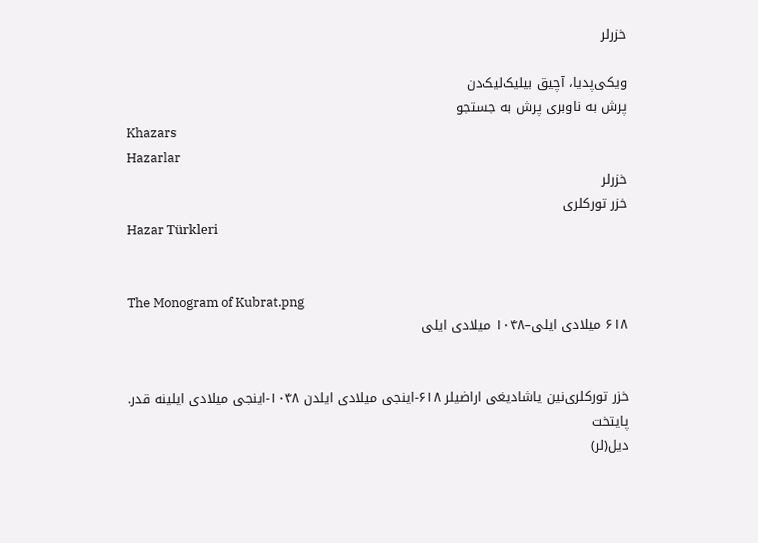خزرلر

ویکی‌پدیا، آچیق بیلیک‌لیک‌دن
پرش به ناوبری پرش به جستجو
Khazars
Hazarlar
خزرلر
خزر تورکلری
Hazar Türkleri


The Monogram of Kubrat.png
۶۱۸ میلادی ایلی–۱۰۴۸ میلادی ایلی


خزر تورکلری‌نین یاشادیغی اراضیلر ۶۱۸-اینجی میلادی ایلدن ۱۰۴۸-اینجی میلادی ایلینه قدر.
پایتخت
دیل(لر)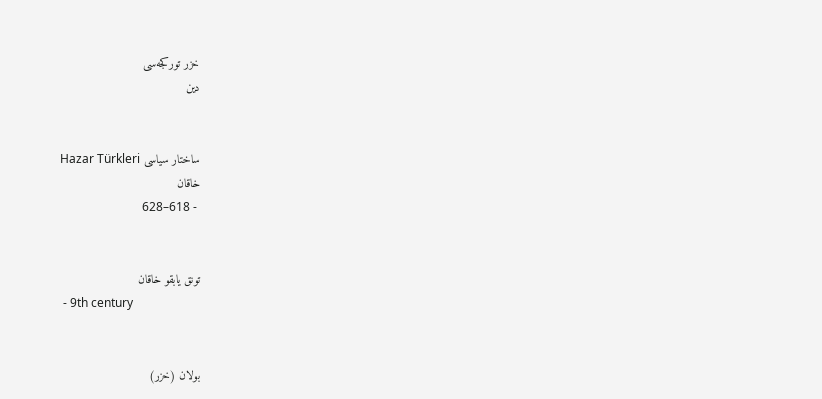خزر تورکجه‌سی
دین


ساختار سیاسی Hazar Türkleri
خاقان
 - 618–628


تونق يابقو خاقان
 - 9th century


بولان (خزر)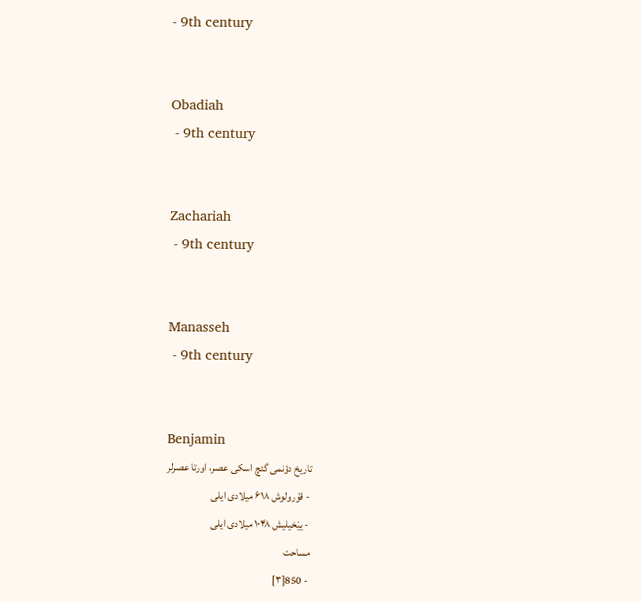- 9th century


Obadiah
 - 9th century


Zachariah
 - 9th century


Manasseh
 - 9th century


Benjamin
تاریخ دؤنمی گئچ اسکی عصر، اورتا عصرلر
 - قۇرولوش ۶۱۸ میلادی ایلی
 - ییٛخیلیش ۱۰۴۸ میلادی ایلی
مساحت
 - 850[۳]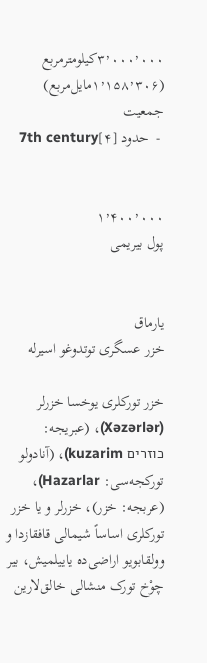۳٬۰۰۰٬۰۰۰کیلومترمربع (۱٬۱۵۸٬۳۰۶مایل‌مربع)
جمعیت
 -  حدود 7th century[۴]


۱٬۴۰۰٬۰۰۰
پول بیریمی


یارماق
خزر عسگری توتدوغو اسیرله

خزر تورکلری یوخسا خزرلر (Xəzərlər)، (عبریجه: כוזרים kuzarim)، (آنادولو تورکجه‌سی: Hazarlar)، (عربجه: خزر)، خزرلر و یا خزر تورکلری اساساً شیمالی قافقازدا و وولقابویو اراضی‌ده یاییلمیش، بیر چوْخ تورک منشالی خالق‌لارین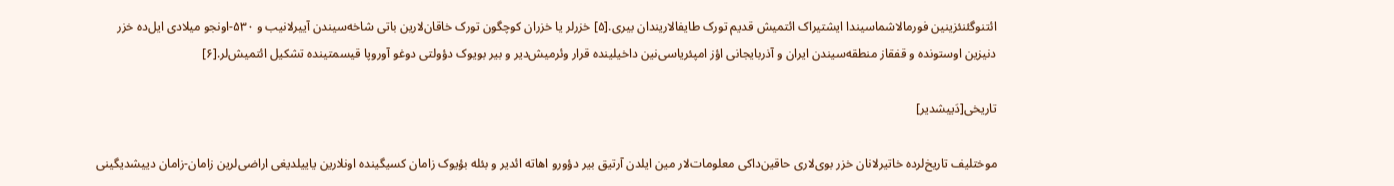ائتنوگئنئزینین فورمالاشماسیندا ایشتیراک ائتمیش قدیم تورک طایفالاریندان بیری.[۵] خزرلر یا خزران کوچگون تورک خاقان‌لارین باتی شاخه‌سیندن آییرلانیب و ۵۳۰-اونجو میلادی ایل‌ده خزر دنیزین اوستونده و قفقاز منطقه‌سیندن ایران و آذربایجانی اؤز امپئریاسی‌نین داخیلینده قرار وئرمیش‌دیر و بیر بویوک دؤولتی دوغو آوروپا قیسمتینده تشکیل ائتمیش‌لر.[۶]

تاریخی[دَییشدیر]

موختلیف تاریخ‌لرده خاتیرلانان خزر بوی‌لاری حاقین‌داکی معلومات‌لار مین ایلدن آرتیق بیر دؤورو اهاته ائدیر و بئله بؤیوک زامان کسیگینده اونلارین یاییلدیغی اراضی‌لرین زامان-زامان دییشدیگینی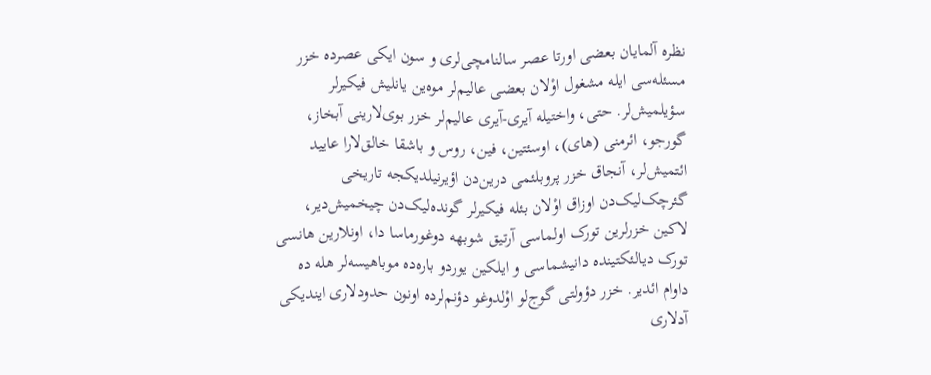نظره آلمایان بعضی اورتا عصر سالنامچی‌لری و سون ایکی عصرده خزر مسئله‌سی ایله مشغول اوْلان بعضی عالیم‌لر موه‌ین یانلیش فیکیرلر سؤیلمیش‌لر. حتی، واختیله آیری-آیری عالیم‌لر خزر بوی‌لارینی آبخاز، گورجو، ائرمنی (های)، اوسئتین، فین، روس و باشقا خالق‌لارا عایید ائتمیش‌لر، آنجاق خزر پروبلئمی درین‌دن اؤیرنیلدیکجه تاریخی گئرچک‌لیک‌دن اوزاق اوْلان بئله فیکیرلر گونده‌لیک‌دن چیخمیش‌دیر، لاکین خزرلرین تورک اولماسی آرتیق شوبهه دوغورماسا دا، اونلارین هانسی تورک دیالئکتینده دانیشماسی و ایلکین یوردو باره‌ده موباهیسه‌لر هله ده داوام ائدیر. خزر دؤولتی گوج‌لو اوْلدوغو دؤنم‌لرده اونون حدودلاری ایندیکی آدلاری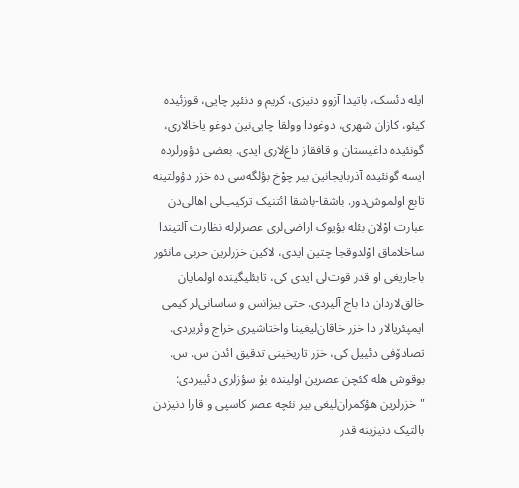ایله دئسک، باتیدا آزوو دنیزی، کریم و دنئپر چایی، قوزئیده کیئو، کازان شهری، دوغودا وولقا چایی‌نین دوغو یاخالاری، گونئیده داغیستان و قافقاز داغ‌لاری ایدی. بعضی دؤورلرده ایسه گونئیده آذربایجانین بیر چوْخ بؤلگه‌سی ده خزر دؤولتینه تابع اولموش‌دور. باشقا-باشقا ائتنیک ترکیب‌لی اهالی‌دن عبارت اوْلان بئله بؤیوک اراضی‌لری عصرلرله نظارت آلتیندا ساخلاماق اوْلدوقجا چتین ایدی، لاکین خزرلرین حربی مانئور باجاریغی او قدر قوت‌لی ایدی کی، تابئلیگینده اولمایان خالق‌لاردان دا باج آلیردی. حتی بیزانس و ساسانی‌لر کیمی ایمپئریالار دا خزر خاقان‌لیغینا واختاشیری خراج وئریردی. تصادۆفی دئییل کی، خزر تاریخینی تدقیق ائدن س. س. بوقوش هله کئچن عصرین اولینده بۇ سؤزلری دئییردی: "خزرلرین هؤکمران‌لیغی بیر نئچه عصر کاسپی و قارا دنیزدن بالتیک دنیزینه قدر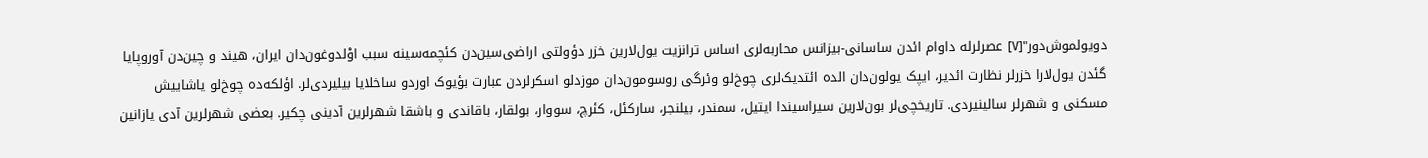دویولموش‌دور"[۷] عصرلرله داوام ائدن ساسانی-بیزانس محاربه‌لری اساس ترانزیت یول‌لارین خزر دؤولتی اراضی‌سین‌دن کئچمه‌سینه سبب اوْلدوغون‌دان ایران، هیند و چین‌دن آوروپایا گئدن یول‌لارا خزرلر نظارت ائدیر، ایپک یولون‌دان الده ائتدیک‌لری چوخ‌لو وئرگی روسومون‌دان موزدلو اسکرلردن عبارت بؤیوک اوردو ساخلایا بیلیردی‌لر. اؤلکه‌ده چوخ‌لو یاشاییش مسکنی و شهرلر سالینیردی. تاریخچی‌لر بون‌لارین سیراسیندا ایتیل، سمندر، بیلنجر، سارکئل، کئرچ، سووار، بولقار، باقاندی و باشقا شهرلرین آدینی چکیر. بعضی شهرلرین آدی یازانین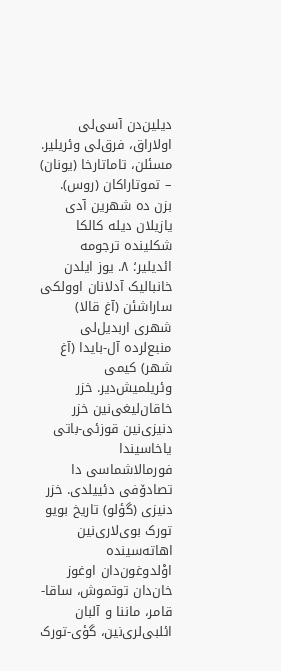دیلین‌دن آسی‌لی اولاراق، فرق‌لی وئریلیر. مسئلن، تاماتارخا (یونان) – تموتاراکان (روس). بزن ده شهرین آدی یازیلان دیله کالکا شکلینده ترجومه ائدیلیر؛ ۸. یوز ایلدن خانبالیک آدلانان اوولکی ساراشئن (آغ قالا) شهری اربدیل‌لی منبع‌لرده آل-بایدا (آغ شهر) کیمی وئریلمیش‌دیر. خزر خاقان‌لیغی‌نین خزر دنیزی‌نین قوزئی-باتی یاخاسیندا فورمالاشماسی دا تصادۆفی دئییلدی. خزر دنیزی (گؤلو) تاریخ بویو تورک بوی‌لاری‌نین اهاته‌سینده اوْلدوغون‌دان اوغوز خان‌دان توتموش، ساقا-قامر، ماننا و آلبان ائلبی‌لری‌نین، گؤی-تورک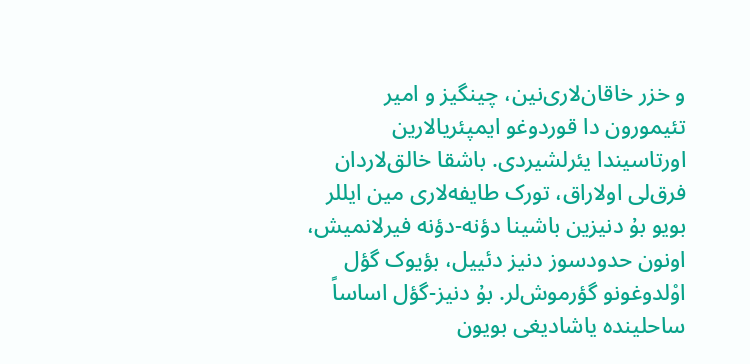و خزر خاقان‌لاری‌نین، چینگیز و امیر تئیمورون دا قوردوغو ایمپئریالارین اورتاسیندا یئرلشیردی. باشقا خالق‌لاردان فرق‌لی اولاراق، تورک طایفه‌لاری مین ایللر بویو بۇ دنیزین باشینا دؤنه-دؤنه فیرلانمیش، اونون حدودسوز دنیز دئییل، بؤیوک گؤل اوْلدوغونو گؤرموش‌لر. بۇ دنیز-گؤل اساساً ساحلینده یاشادیغی بویون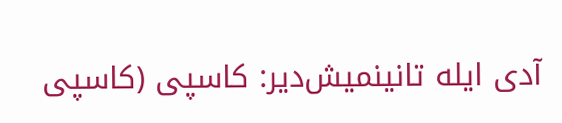آدی ایله تانینمیش‌دیر: کاسپی (کاسپی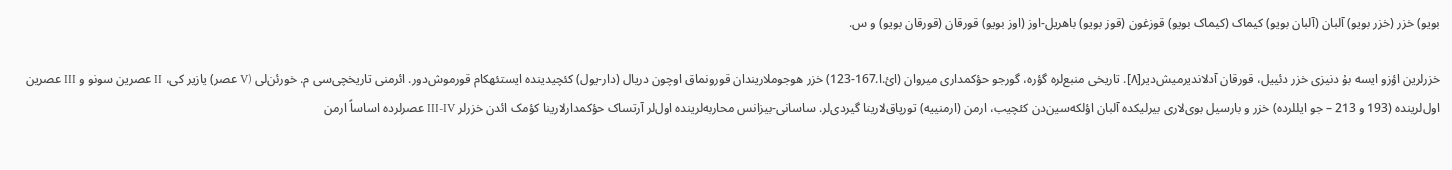بویو) خزر (خزر بویو) آلبان (آلبان بویو) کیماک (کیماک بویو) قوزغون (قوز بویو) باهریل-اوز (اوز بویو) قورقان (قورقان بویو) و س.

خزرلرین اؤزو ایسه بۇ دنیزی خزر دئییل، قورقان آدلاندیرمیش‌دیر[۸]. تاریخی منبع‌لره گؤره، گورجو حؤکمداری میروان (ائ.ا.167-123) خزر هوجوملاریندان قورونماق اوچون دریال (دار-یول) کئچیدینده ایستئهکام قورموش‌دور. ائرمنی تاریخچی‌سی م. خورئن‌لی (V عصر) یازیر کی، II عصرین سونو و III عصرین اول‌لرینده (193 و 213 – جو ایللرده) خزر و بارسیل بوی‌لاری بیرلیکده آلبان اؤلکه‌سین‌دن کئچیب، ارمن (ارمنییه) تورپاق‌لارینا گیردی‌لر. ساسانی-بیزانس محاربه‌لرینده اول‌لر آرتساک حؤکمدارلارینا کؤمک ائدن خزرلر III-IV عصرلرده اساساً ارمن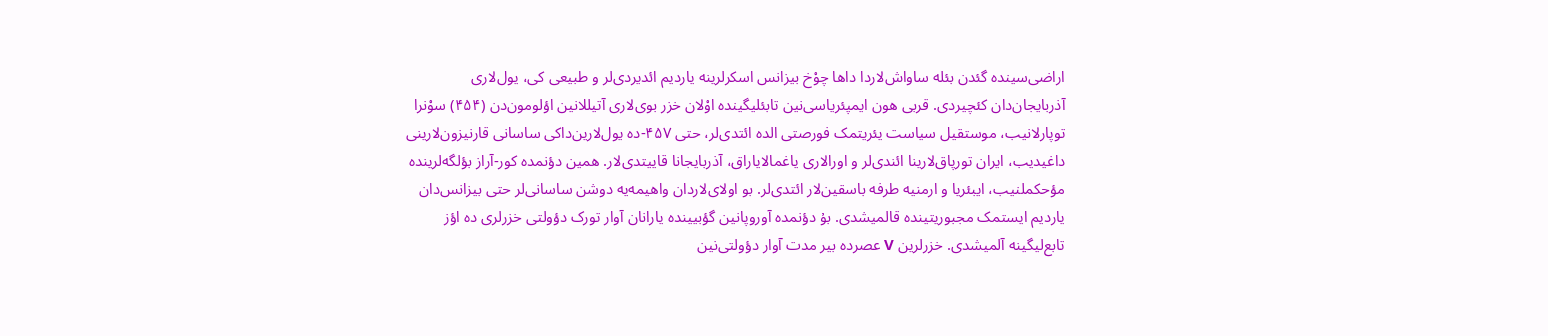اراضی‌سینده گئدن بئله ساواش‌لاردا داها چوْخ بیزانس اسکرلرینه یاردیم ائدیردی‌لر و طبیعی کی، یول‌لاری آذربایجان‌دان کئچیردی. قربی هون ایمپئریاسی‌نین تابئلیگینده اوْلان خزر بوی‌لاری آتیللانین اؤلومون‌دن (۴۵۴) سوْنرا توپارلانیب، موستقیل سیاست یئریتمک فورصتی الده ائتدی‌لر، حتی ۴۵۷-ده یول‌لارین‌داکی ساسانی قارنیزون‌لارینی داغیدیب، ایران تورپاق‌لارینا ائندی‌لر و اورالاری یاغمالایاراق، آذربایجانا قاییتدی‌لار. همین دؤنمده کور-آراز بؤلگه‌لرینده مؤحکملنیب، ایبئریا و ارمنیه طرفه باسقین‌لار ائتدی‌لر. بو اولای‌لاردان واهیمه‌یه دوشن ساسانی‌لر حتی بیزانس‌دان یاردیم ایستمک مجبوریتینده قالمیشدی. بۇ دؤنمده آوروپانین گؤبیینده یارانان آوار تورک دؤولتی خزرلری ده اؤز تابع‌لیگینه آلمیشدی. خزرلرین V عصرده بیر مدت آوار دؤولتی‌نین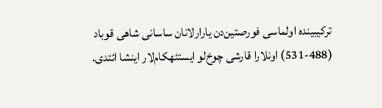ترکیبینده اولماسی فورصتین‌دن یارارلانان ساسانی شاهی قوباد (488-531) اونلارا قارشی چوخ‌لو ایستئهکام‌لار اینشا ائتدی.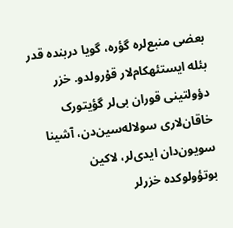بعضی منبع‌لره گؤره، گویا دربنده قدر بئله ایستئهکام‌لار قۇرولدو. خزر دؤولتینی قوران بی‌لر گؤیتورک خاقان‌لاری سولاله‌سین‌دن، آشینا سویون‌دان ایدی‌لر، لاکین بوتؤولوکده خزرلر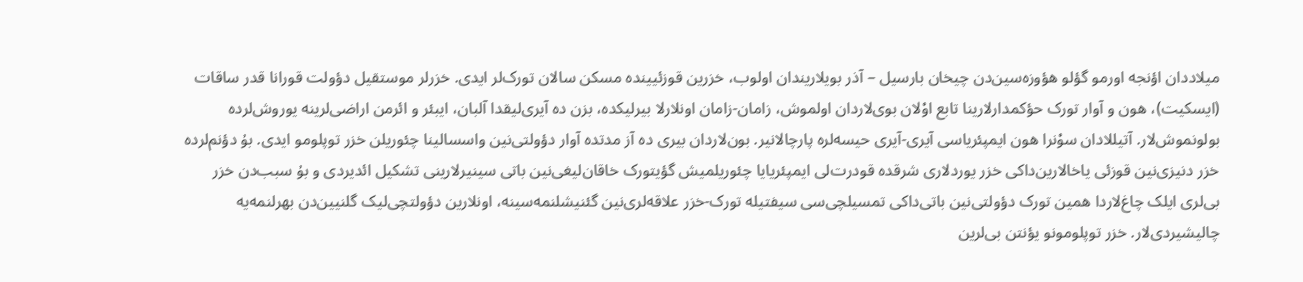میلاددان اؤنجه اورمو گؤلو هؤوزه‌سین‌دن چیخان بارسیل – آذر بویلاریندان اولوب، خزرین قوزئیینده مسکن سالان تورک‌لر ایدی. خزرلر موستقیل دؤولت قورانا قدر ساقات (ایسکیت)، هون و آوار تورک حؤکمدارلارینا تابع اوْلان بوی‌لاردان اولموش، زامان-زامان اونلارلا بیرلیکده، بزن ده آیری‌لیقدا آلبان، ایبئر و ائرمن اراضی‌لرینه یوروش‌لرده بولونموش‌لار. آتیللادان سوْنرا هون ایمپئریاسی آیری-آیری حیسه‌لره پارچالانیر. بون‌لاردان بیری ده آز مدتده آوار دؤولتی‌نین واسسالینا چئوریلن خزر توپلومو ایدی. بۇ دؤنم‌لرده خزر دنیزی‌نین قوزئی یاخالارین‌داکی خزر یوردلاری شرقده قودرت‌لی ایمپئریایا چئوریلمیش گؤیتورک خاقان‌لیغی‌نین باتی سینیرلارینی تشکیل ائدیردی و بۇ سبب‌دن خزر بی‌لری ایلک چاغ‌لاردا همین تورک دؤولتی‌نین باتی‌داکی تمسیلچی‌سی سیفتیله تورک-خزر علاقه‌لری‌نین گئنیشلنمه‌سینه، اونلارین دؤولتچی‌لیک گلنیین‌دن بهرلنمه‌یه چالیشیردی‌لار. خزر توپلومونو یؤنتن بی‌لرین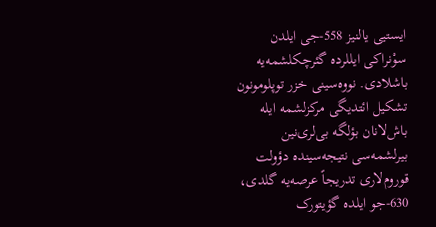ایستیی یالنیز 558-جی ایلدن سوْنراکی ایللرده گئرچکلشمه‌یه باشلادی. نووه‌سینی خزر توپلومونون تشکیل ائتدیگی مرکزلشمه ایله باش‌لانان بؤلگه بی‌لری‌نین بیرلشمه‌سی نتیجه‌سینده دؤولت قوروم‌لاری تدریجاً عرصه‌یه گلدی، 630-جو ایلده گؤیتورک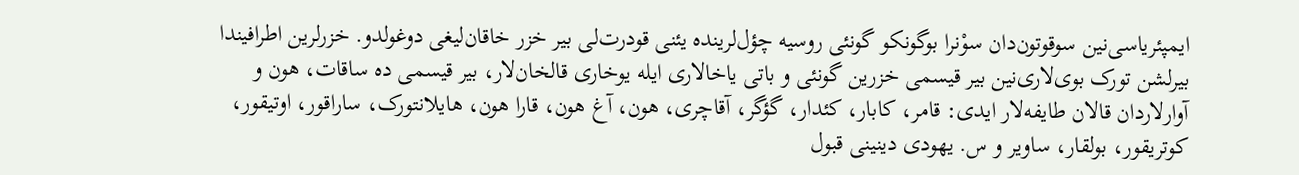ایمپئریاسی‌نین سوقوتون‌دان سوْنرا بوگونکو گونئی روسیه چؤل‌لرینده یئنی قودرت‌لی بیر خزر خاقان‌لیغی دوغولدو. خزرلرین اطرافیندا بیرلشن تورک بوی‌لاری‌نین بیر قیسمی خزرین گونئی و باتی یاخالاری ایله یوخاری قالخان‌لار، بیر قیسمی ده ساقات، هون و آوارلاردان قالان طایفه‌لار ایدی: قامر، کابار، کئدار، گؤگر، آقاچری، هون، آغ هون، قارا هون، هایلانتورک، ساراقور، اوتیقور، کوتریقور، بولقار، ساویر و س. یهودی دینینی قبول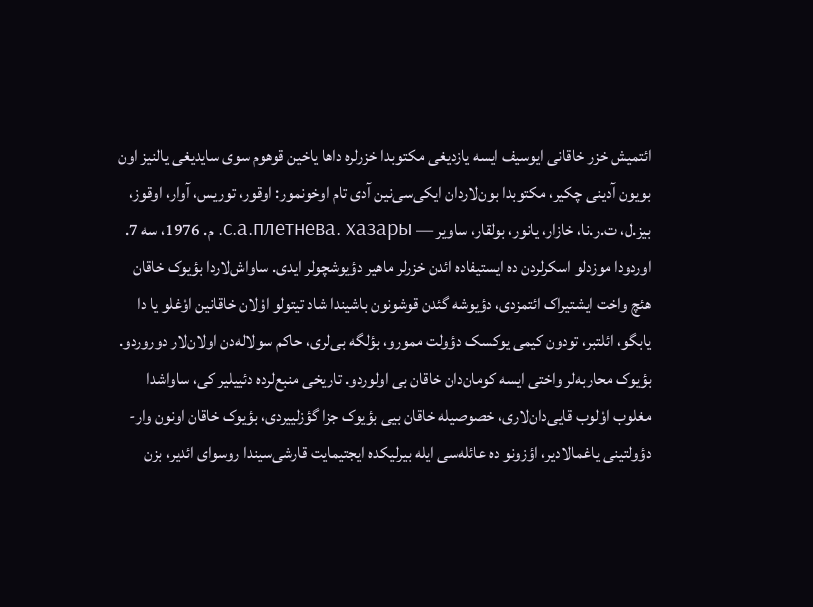ائتمیش خزر خاقانی ایوسیف ایسه یازدیغی مکتوبدا خزرلره داها یاخین قوهوم سوی سایدیغی یالنیز اون بویون آدینی چکیر، مکتوبدا بون‌لاردان ایکی‌سی‌نین آدی تام اوخونمور: اوقور، توریس، آوار، اوقوز، بیز.ل، ت.ر.نا، خازار، یانور، بولقار، ساویر — с.а.плетнева. хазары. م. 1976، سه 7. اوردودا موزدلو اسکرلردن ده ایستیفاده ائدن خزرلر ماهیر دؤیوشچولر ایدی. ساواش‌لاردا بؤیوک خاقان هئچ واخت ایشتیراک ائتمزدی، دؤیوشه گئدن قوشونون باشیندا شاد تیتولو اوْلان خاقانین اوْغلو یا دا یابگو، ائلتبر، تودون کیمی یوکسک دؤولت ممورو، بؤلگه بی‌لری، حاکم سولاله‌دن اولان‌لار دوروردو. بؤیوک محاربه‌لر واختی ایسه کومان‌دان خاقان بی اولوردو. تاریخی منبع‌لرده دئییلیر کی، ساواشدا مغلوب اوْلوب قایی‌دان‌لاری، خصوصیله خاقان بیی بؤیوک جزا گؤزلییردی، بؤیوک خاقان اونون وار-دؤولتینی یاغمالادیر، اؤزونو ده عائله‌سی ایله بیرلیکده ایجتیمایت قارشی‌سیندا روسوای ائدیر، بزن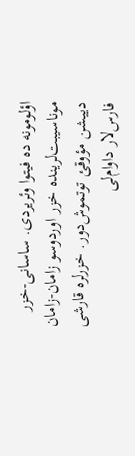اؤلومونه ده فیتوا وئریردی. ساسانی-خزر موناسیبت‌لرینده خزر اوردوسو زامان-زامان دییشن مؤوقئ توتموش‌دور. خزرلره قارشی فارس‌لار داوام‌لی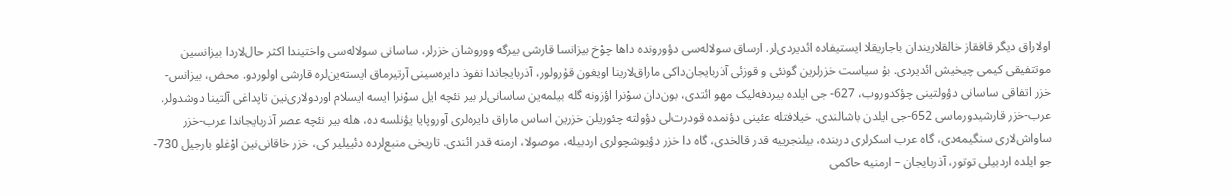اولاراق دیگر قافقاز خالقلاریندان باجاریقلا ایستیفاده ائدیردی‌لر. ارساق سولاله‌سی دؤورونده داها چوْخ بیزانسا قارشی بیرگه ووروشان خزرلر، ساسانی سولاله‌سی واختیندا اکثر حال‌لاردا بیزانسین موتتفیقی کیمی چیخیش ائدیردی. بۇ سیاست خزرلرین گونئی و قوزئی آذربایجان‌داکی ماراق‌لارینا اویغون قۇرولور، آذربایجاندا نفوذ دایره‌سینی آرتیرماق ایسته‌ین‌لره قارشی اولوردو. محض، بیزانس-خزر اتفاقی ساسانی دؤولتینی چؤکدوروب، 627- جی ایلده بیردفه‌لیک مهو ائتدی، بون‌دان سوْنرا اؤزونه گله بیلمه‌ین ساسانی‌لر بیر نئچه ایل سوْنرا ایسه ایسلام اوردولاری‌نین تاپداغی آلتینا دوشدولر. عرب-خزر قارشیدورماسی 652-جی ایلدن باشالندی. خیلافتله عئینی دؤنمده قودرت‌لی دؤولته چئوریلن خزرین اساس ماراق دایره‌لری آوروپایا یؤنلسه ده، هله بیر نئچه عصر آذربایجاندا عرب-خزر ساواش‌لاری سنگیمه‌دی، گاه عرب اسکرلری دربنده، بیلنجرییه قدر قالخدی، گاه دا خزر دؤیوشچولری اردبیله، موصولا، ارمنه قدر ائندی. تاریخی منبع‌لرده دئییلیر کی، خزر خاقانی‌نین اوْغلو بارجیل 730- جو ایلده اردبیلی توتور، آذربایجان – ارمنیه حاکمی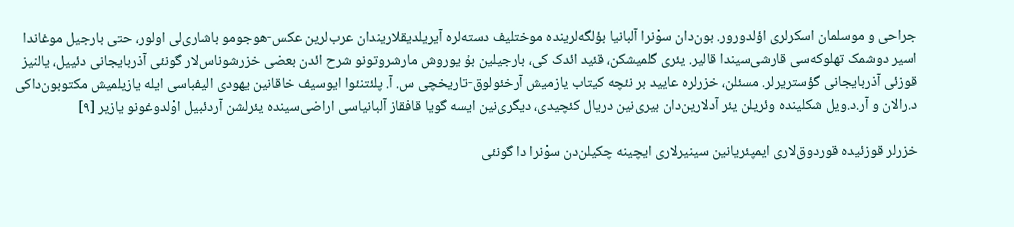جراحی و موسلمان اسکرلری اؤلدورور. بون‌دان سوْنرا آلبانیا بؤلگه‌لرینده موختلیف دسته‌لره آیریلدیقلاریندان عرب‌لرین عکس-هوجومو باشاری‌لی اولور، حتی بارجیل موغاندا اسیر دوشمک تهلوکه‌سی قارشی‌سیندا قالیر. یئری گلمیشکن، قئید ائدک کی، بارجیلین بۇ یوروش مارشروتونو شرح ائدن بعضی خزرشوناس‌لار گونئی آذربایجانی دئییل، یالنیز قوزئی آذربایجانی گؤستریرلر. مسئلن، خزرلره عایید بر نئچه کیتاب یازمیش آرخئولوق-تاریخچی س. آ. پلئتنئوا ایوسیف خاقانین یهودی الیفباسی ایله یازیلمیش مکتوبون‌داکی د.رالان و آر.د.ویل شکلینده وئریلن یئر آدلارین‌دان بیری‌نین دریال کئچیدی، دیگری‌نین ایسه گویا قافقاز آلبانیاسی اراضی‌سینده یئرلشن آردئبیل اوْلدوغونو یازیر [۹]

خزرلر قوزئیده قوردوق‌لاری ایمپئریانین سینیرلاری ایچینه چکیلن‌دن سوْنرا دا گونئی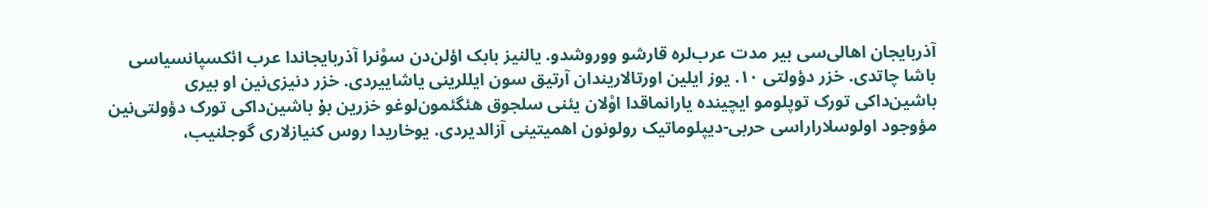آذربایجان اهالی‌سی بیر مدت عرب‌لره قارشو ووروشدو. یالنیز بابک اؤلن‌دن سوْنرا آذربایجاندا عرب ائکسپانسیاسی باشا چاتدی. خزر دؤولتی ۱۰. یوز ایلین اورتالاریندان آرتیق سون ایللرینی یاشاییردی. خزر دنیزی‌نین او بیری باشین‌داکی تورک توپلومو ایچینده یارانماقدا اوْلان یئنی سلجوق هئگئمون‌لوغو خزرین بۇ باشین‌داکی تورک دؤولتی‌نین مؤوجود اولوسلاراراسی حربی-دیپلوماتیک رولونون اهمیتینی آزالدیردی. یوخاریدا روس کنیازلاری گوجلنیب،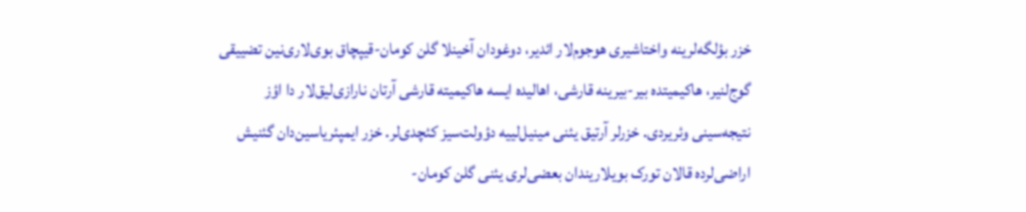خزر بؤلگه‌لرینه واختاشیری هوجوم‌لار ائدیر، دوغودان آخینلا گلن کومان-قیپچاق بوی‌لاری‌نین تضییقی گوج‌لنیر، هاکیمیتده بیر-بیرینه قارشی، اهالیده ایسه هاکیمیته قارشی آرتان نارازی‌لیق‌لار دا اؤز نتیجه‌سینی وئریردی. خزرلر آرتیق یئنی مینیل‌لییه دؤولت‌سیز کئچدی‌لر. خزر ایمپئریاسین‌دان گئنیش اراضی‌لرده قالان تورک بویلاریندان بعضی‌لری یئنی گلن کومان-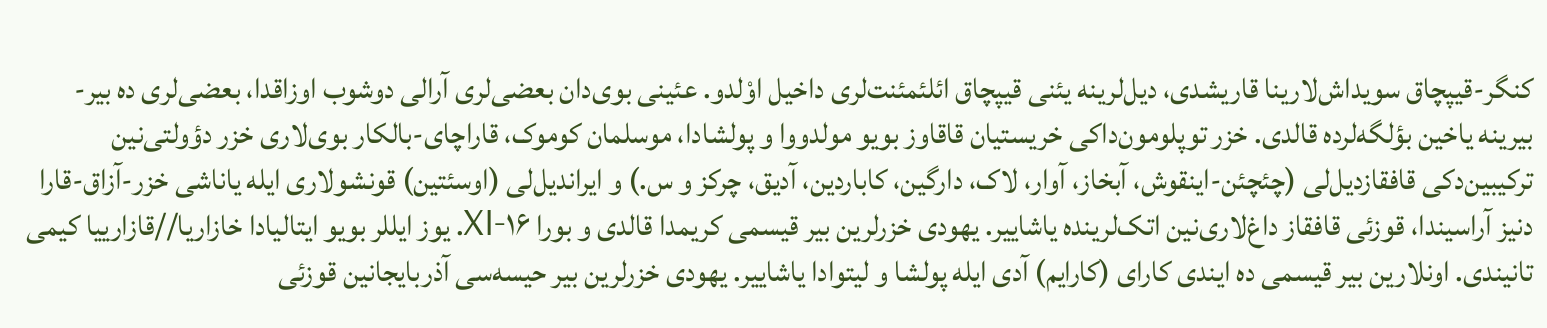کنگر-قیپچاق سویداش‌لارینا قاریشدی، دیل‌لرینه یئنی قیپچاق ائلئمئنت‌لری داخیل اوْلدو. عئینی بوی‌دان بعضی‌لری آرالی دوشوب اوزاقدا، بعضی‌لری ده بیر-بیرینه یاخین بؤلگه‌لرده قالدی. خزر توپلومون‌داکی خریستیان قاقاوز بویو مولدووا و پولشادا، موسلمان کوموک، قاراچای-بالکار بوی‌لاری خزر دؤولتی‌نین ترکیبین‌دکی قافقازدیل‌لی (چئچئن-اینقوش، آبخاز، آوار، لاک، دارگین، کاباردین، آدیق، چرکز و س.) و ایراندیل‌لی (اوسئتین) قونشولاری ایله یاناشی خزر-آزاق-قارا دنیز آراسیندا، قوزئی قافقاز داغ‌لاری‌نین اتک‌لرینده یاشاییر. یهودی خزرلرین بیر قیسمی کریمدا قالدی و بورا XI-۱۶. یوز ایللر بویو ایتالیادا خازاریا//قازارییا کیمی تانیندی. اونلارین بیر قیسمی ده ایندی کارای (کارایم) آدی ایله پولشا و لیتوادا یاشاییر. یهودی خزرلرین بیر حیسه‌سی آذربایجانین قوزئی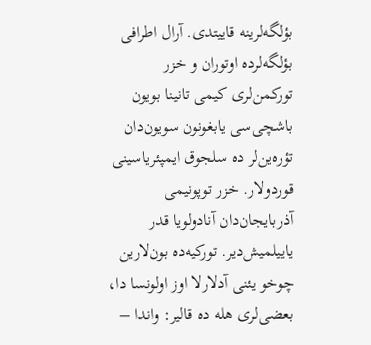بؤلگه‌لرینه قاییتدی. آرال اطرافی بؤلگه‌لرده اوتوران و خزر تورکمن‌لری کیمی تانینا بویون باشچی‌سی یابغونون سویون‌دان تؤره‌ین‌لر ده سلجوق ایمپئریاسینی قوردولار. خزر توپونیمی آذربایجان‌دان آنادولویا قدر یاییلمیش‌دیر. تورکیه‌ده بون‌لارین چوخو یئنی آدلارلا اوز اولونسا دا، بعضی‌لری هله ده قالیر: واندا –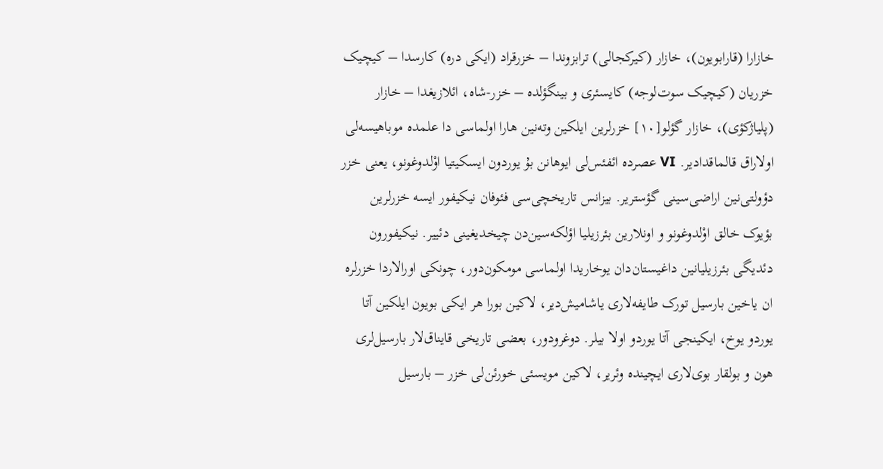خازارا (قارابویون)، خازار (کیرکجالی) ترابزوندا – خزرقراد (ایکی دره) کارسدا – کیچیک خزریان (کیچیک سوت‌لوجه) کایسئری و بینگؤلده – خزر-شاه، ائلازیغدا – خازار (پلیاژکؤی)، خازار گؤلو[۱۰] خزرلرین ایلکین وته‌نین هارا اولماسی دا علمده موباهیسه‌لی اولاراق قالماقدادیر. VI عصرده ائفئس‌لی ایوهانن بۇ یوردون ایسکیتیا اوْلدوغونو، یعنی خزر دؤولتی‌نین اراضی‌سینی گؤستریر. بیزانس تاریخچی‌سی فئوفان نیکیفور ایسه خزرلرین بؤیوک خالق اوْلدوغونو و اونلارین بئرزیلیا اؤلکه‌سین‌دن چیخدیغینی دئییر. نیکیفورون دئدیگی بئرزیلیانین داغیستان‌دان یوخاریدا اولماسی مومکون‌دور، چونکی اورالاردا خزرلره ان یاخین بارسیل تورک طایفه‌لاری یاشامیش‌دیر، لاکین بورا هر ایکی بویون ایلکین آتا یوردو یوخ، ایکینجی آتا یوردو اولا بیلر. دوغرودور، بعضی تاریخی قایناق‌لار بارسیل‌لری هون و بولقار بوی‌لاری ایچینده وئریر، لاکین مویسئی خورئن‌لی خزر – بارسیل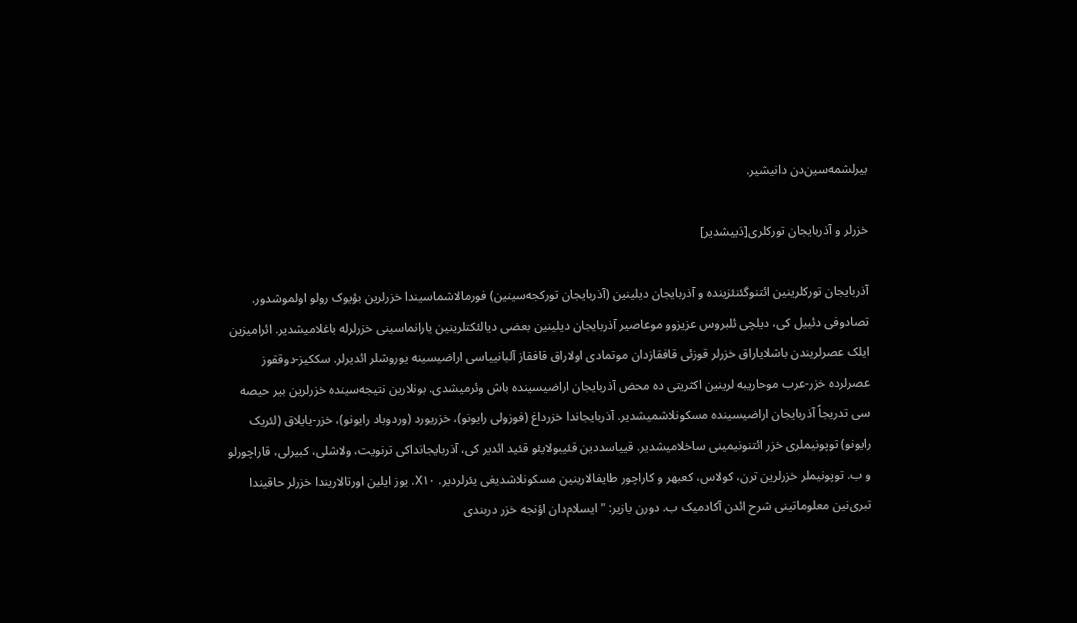بیرلشمه‌سین‌دن دانیشیر.

خزرلر و آذربایجان تورکلری[دَییشدیر]

آذربایجان تورکلرینین ائتنوگئنئزینده و آذربایجان دیلینین (آذربایجان تورکجه‌سینین) فورمالاشماسیندا خزرلرین بؤیوک رولو اولموشدور. تصادوفی دئییل کی، دیلچی ئلبروس عزیزوو موعاصیر آذربایجان دیلینین بعضی دیالئکتلرینین یارانماسینی خزرلرله باغلامیشدیر. ائرامیزین ایلک عصرلریندن باشلایاراق خزرلر قوزئی قافقازدان موتمادی اولاراق قافقاز آلبانییاسی اراضیسینه یوروشلر ائدیرلر. سککیز-دوققوز عصرلرده خزر-عرب موحاریبه لرینین اکثریتی ده محض آذربایجان اراضیسینده باش وئرمیشدی. بونلارین نتیجه‌سینده خزرلرین بیر حیصه سی تدریجاً آذربایجان اراضیسینده مسکونلاشمیشدیر. آذربایجاندا خزرداغ (فوزولی رایونو)، خزریورد (وردوباد رایونو)، خزر-یایلاق (لئریک رایونو) توپونیملری خزر ائتنونیمینی ساخلامیشدیر. قییاسددین قئیبولایئو قئید ائدیر کی، آذربایجانداکی ترنویت، ولاشلی، کبیرلی، قاراچورلو و ب. توپونیملر خزرلرین ترن، کولاس، کعبهر و کاراچور طایفالارینین مسکونلاشدیغی یئرلردیر. X۱۰. یوز ایلین اورتالاریندا خزرلر حاقیندا تبری‌نین معلوماتینی شرح ائدن آکادمیک ب. دورن یازیر: "ایسلام‌دان اؤنجه خزر دربندی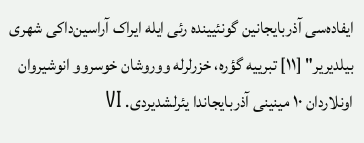ایفاده‌سی آذربایجانین گونئیینده رئی ایله ایراک آراسین‌داکی شهری بیلدیریر" [۱۱] تبرییه گؤره، خزرلرله ووروشان خوسروو انوشیروان اونلاردان ۱۰ مینینی آذربایجاندا یئرلشدیردی. VI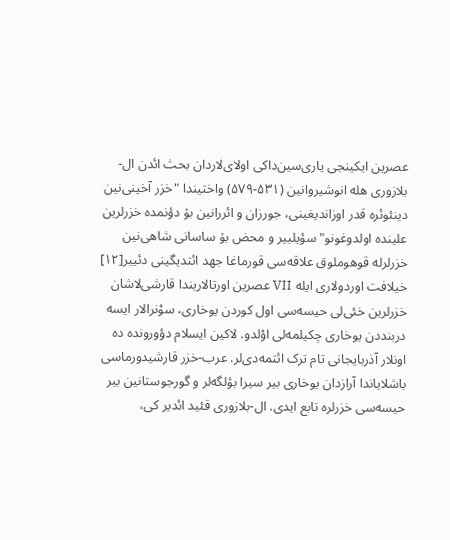عصرین ایکینجی یاری‌سین‌داکی اولای‌لاردان بحث ائدن ال-بلازوری هله انوشیروانین (۵۳۱-۵۷۹) واختیندا "خزر آخینی‌نین دینئوئره قدر اوزاندیغینی، جورزان و ائررانین بۇ دؤنمده خزرلرین علینده اولدوغونو" سؤیلییر و محض بۇ ساسانی شاهی‌نین خزرلرله قوهوملوق علاقه‌سی قورماغا جهد ائتدیگینی دئییر[۱۲] خیلافت اوردولاری ایله VII عصرین اورتالاریندا قارشی‌لاشان خزرلرین خئی‌لی حیسه‌سی اول کوردن یوخاری، سوْنرالار ایسه دربنددن یوخاری چکیلمه‌لی اوْلدو. لاکین ایسلام دؤورونده ده اونلار آذربایجانی تام ترک ائتمه‌دی‌لر. عرب-خزر قارشیدورماسی باشلایاندا آرازدان یوخاری بیر سیرا بؤلگه‌لر و گورجوستانین بیر حیسه‌سی خزرلره تابع ایدی. ال-بلازوری قئید ائدیر کی،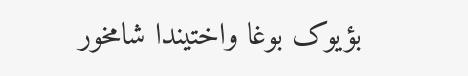بؤیوک بوغا واختیندا شامخور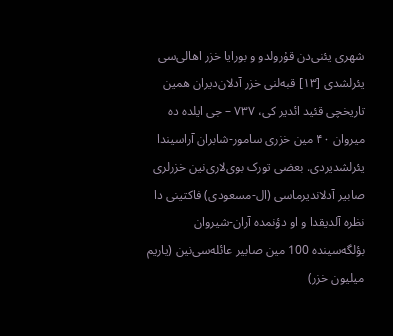شهری یئنی‌دن قۇرولدو و بورایا خزر اهالی‌سی یئرلشدی [۱۳] قبه‌لنی خزر آدلان‌دیران همین تاریخچی قئید ائدیر کی، ۷۳۷ – جی ایلده ده میروان ۴۰ مین خزری سامور-شابران آراسیندا یئرلشدیردی. بعضی تورک بوی‌لاری‌نین خزرلری صابیر آدلاندیرماسی (ال-مسعودی) فاکتینی دا نظره آلدیقدا و او دؤنمده آران-شیروان بؤلگه‌سینده 100 مین صابیر عائله‌سی‌نین (یاریم میلیون خزر)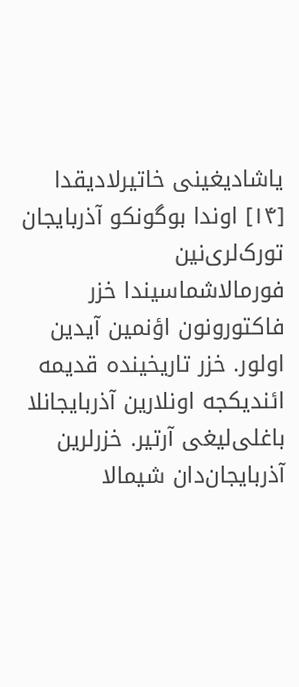یاشادیغینی خاتیرلادیقدا [۱۴] اوندا بوگونکو آذربایجان تورک‌لری‌نین فورمالاشماسیندا خزر فاکتورونون اؤنمین آیدین اولور. خزر تاریخینده قدیمه ائندیکجه اونلارین آذربایجانلا باغلی‌لیغی آرتیر. خزرلرین آذربایجان‌دان شیمالا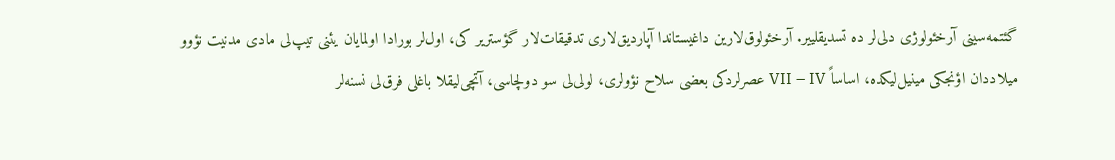گئتمه‌سینی آرخئولوژی دلی‌لر ده تسدیقلییر. آرخئولوق‌لارین داغیستاندا آپاردیق‌لاری تدقیقات‌لار گؤستریر کی، اول‌لر بورادا اولمایان یئنی تیپ‌لی مادی مدنیت نؤوو میلاددان اؤنجکی مینیل‌لیکده، اساساً VII – IV عصرلردکی بعضی سلاح نؤولری، لولی‌لی سو دولچاسی، آتچی‌لیقلا باغلی فرق‌لی نسنه‌لر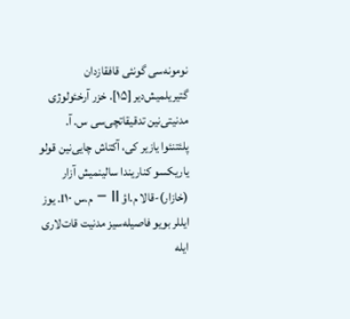نومونه‌سی گونئی قافقازدان گتیریلمیش‌دیر [۱۵]. خزر آرخئولوژی مدنیتی‌نین تدقیقاتچی‌سی س. آ. پلئتنئوا یازیر کی، آکتاش چایی‌نین قولو یاریکسو کناریندا سالینمیش آزار (خازار)-قالا م.اؤ II – م.س I۱۰. یوز ایللر بویو فاصیله‌سیز مدنیت قات‌لاری ایله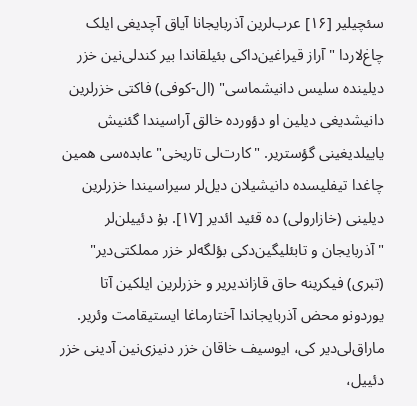سئچیلیر [۱۶] عرب‌لرین آذربایجانا آیاق آچدیغی ایلک چاغ‌لاردا "آراز قیراغین‌داکی بئیلقاندا بیر کندلی‌نین خزر دیلینده سلیس دانیشماسی" (ال-کوفی) فاکتی خزرلرین دانیشدیغی دیلین او دؤورده خالق آراسیندا گئنیش یاییلدیغینی گؤستریر. "کارت‌لی تاریخی" عابده‌سی همین چاغدا تیفلیسده دانیشیلان دیل‌لر سیراسیندا خزرلرین دیلینی (خازارولی) ده قئید ائدیر [۱۷]. بۇ دئییلن‌لر "آذربایجان و تابئلیگین‌دکی بؤلگه‌لر خزر مملکتی‌دیر" (تبری) فیکرینه حاق قازاندیریر و خزرلرین ایلکین آتا یوردونو محض آذربایجاندا آختارماغا ایستیقامت وئریر. ماراق‌لی‌دیر کی، ایوسیف خاقان خزر دنیزی‌نین آدینی خزر دئییل،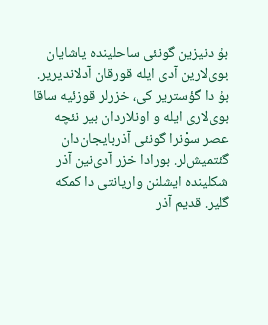بۇ دنیزین گونئی ساحلینده یاشایان بوی‌لارین آدی ایله قورقان آدلاندیریر. بۇ دا گؤستریر کی، خزرلر قوزئیه ساقا بوی‌لاری ایله و اونلاردان بیر نئچه عصر سوْنرا گونئی آذربایجان‌دان گئتمیش‌لر. بورادا خزر آدی‌نین آذر شکلینده ایشلنن واریانتی دا کمکه گلیر. قدیم آذر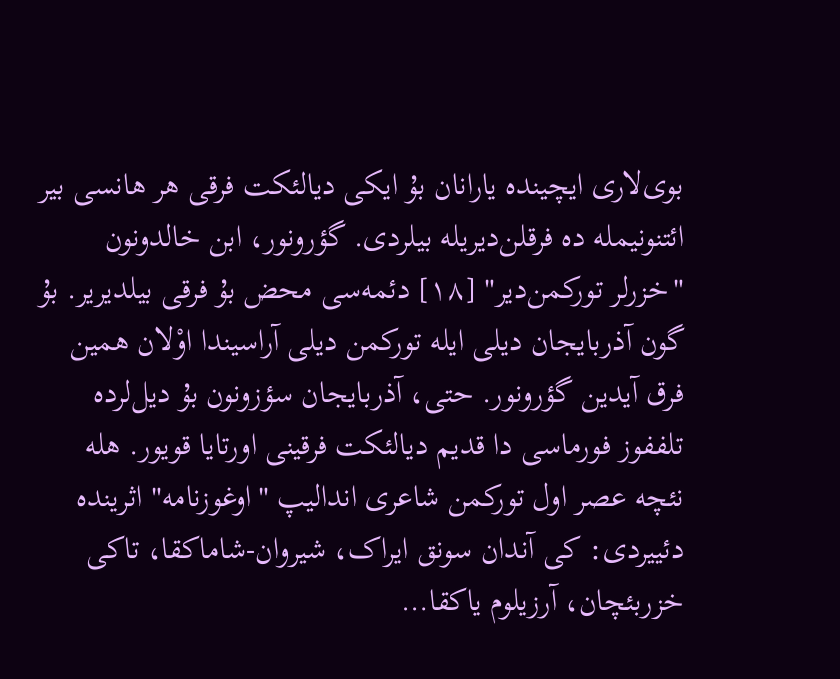بوی‌لاری ایچینده یارانان بۇ ایکی دیالئکت فرقی هر هانسی بیر ائتنونیمله ده فرقلن‌دیریله بیلردی. گؤرونور، ابن خالدونون "خزرلر تورکمن‌دیر" [۱۸] دئمه‌سی محض بۇ فرقی بیلدیریر. بۇ گون آذربایجان دیلی ایله تورکمن دیلی آراسیندا اوْلان همین فرق آیدین گؤرونور. حتی، آذربایجان سؤزونون بۇ دیل‌لرده تلففوز فورماسی دا قدیم دیالئکت فرقینی اورتایا قویور. هله نئچه عصر اول تورکمن شاعری اندالیپ "اوغوزنامه" اثرینده دئییردی: کی آندان سونق ایراک، شیروان-شاماکقا، تاکی خزربئچان، آرزیلوم یاکقا…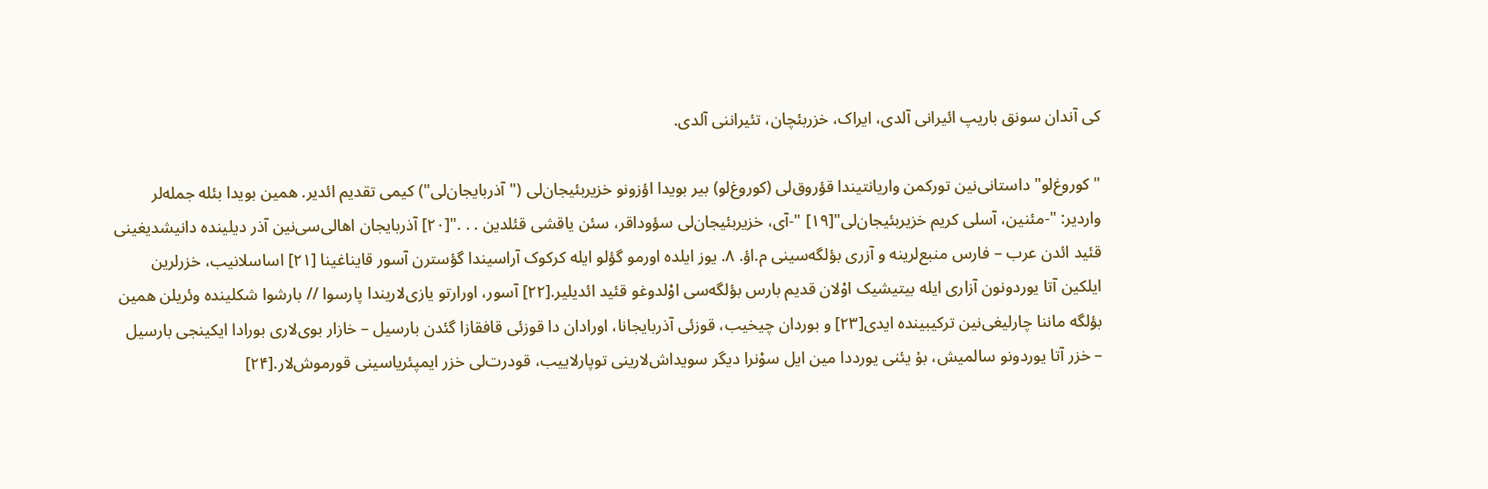کی آندان سونق باریپ ائیرانی آلدی، ایراک، خزربئچان، تئیراننی آلدی.

"کوروغ‌لو" داستانی‌نین تورکمن واریانتیندا قؤروق‌لی (کوروغ‌لو) بیر بویدا اؤزونو خزیربئیجان‌لی ("آذربایجان‌لی") کیمی تقدیم ائدیر. همین بویدا بئله جمله‌لر واردیر: "-مئنین، آسلی کریم خزیربئیجان‌لی"[۱۹] "-آی، خزیربئیجان‌لی سؤوداقر، سئن یاقشی قئلدین . . ."[۲۰] آذربایجان اهالی‌سی‌نین آذر دیلینده دانیشدیغینی قئید ائدن عرب – فارس منبع‌لرینه و آزری بؤلگه‌سینی م.اؤ. ۸. یوز ایلده اورمو گؤلو ایله کرکوک آراسیندا گؤسترن آسور قایناغینا [۲۱] اساسلانیب، خزرلرین ایلکین آتا یوردونون آزاری ایله بیتیشیک اوْلان قدیم بارس بؤلگه‌سی اوْلدوغو قئید ائدیلیر.[۲۲] آسور، اورارتو یازی‌لاریندا پارسوا // بارشوا شکلینده وئریلن همین بؤلگه ماننا چارلیغی‌نین ترکیبینده ایدی[۲۳] و بوردان چیخیب، قوزئی آذربایجانا، اورادان دا قوزئی قافقازا گئدن بارسیل – خازار بوی‌لاری بورادا ایکینجی بارسیل – خزر آتا یوردونو سالمیش، بۇ یئنی یورددا مین ایل سوْنرا دیگر سویداش‌لارینی توپارلاییب، قودرت‌لی خزر ایمپئریاسینی قورموش‌لار.[۲۴]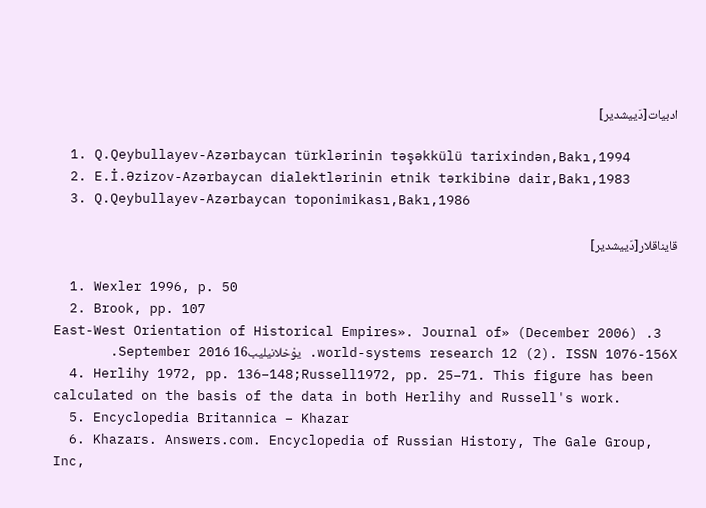ادبیات[دَییشدیر]

  1. Q.Qeybullayev-Azərbaycan türklərinin təşəkkülü tarixindən,Bakı,1994
  2. E.İ.Əzizov-Azərbaycan dialektlərinin etnik tərkibinə dair,Bakı,1983
  3. Q.Qeybullayev-Azərbaycan toponimikası,Bakı,1986

قایناقلار[دَییشدیر]

  1. Wexler 1996, p. 50
  2. Brook, pp. 107
  3. (December 2006) «East-West Orientation of Historical Empires». Journal of world-systems research 12 (2). ISSN 1076-156X. یوْخلانیلیب16 September 2016.
  4. Herlihy 1972, pp. 136–148;Russell1972, pp. 25–71. This figure has been calculated on the basis of the data in both Herlihy and Russell's work.
  5. Encyclopedia Britannica – Khazar
  6. Khazars. Answers.com. Encyclopedia of Russian History, The Gale Group, Inc,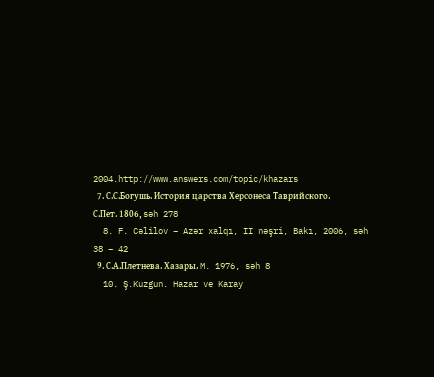2004.http://www.answers.com/topic/khazars
  7. С.С.Богушь. История царства Херсонеса Tаврийского. С.Пет. 1806, səh 278
  8. F. Cəlilov – Azər xalqı, II nəşri, Bakı, 2006, səh 38 – 42
  9. С.А.Плетнева. Хазары. M. 1976, səh 8
  10. Ş.Kuzgun. Hazar ve Karay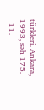türkleri. Ankara, 1993, səh 175.
  11.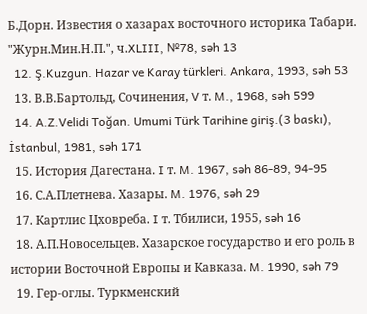Б.Дорн. Известия о хазарах восточного историка Tабари. "Журн.Mин.Н.П.", ч.XLIII, №78, səh 13
  12. Ş.Kuzgun. Hazar ve Karay türkleri. Ankara, 1993, səh 53
  13. В.В.Бартольд, Сочинения, V т. M., 1968, səh 599
  14. A.Z.Velidi Toğan. Umumi Türk Tarihine giriş.(3 baskı), İstanbul, 1981, səh 171
  15. История Дагестана. I т. M. 1967, səh 86-89, 94-95
  16. С.А.Плетнева. Хазары. M. 1976, səh 29
  17. Картлис Цховреба. I т. Tбилиси, 1955, səh 16
  18. А.П.Новосельцев. Хазарское государство и его роль в истории Восточной Европы и Кавказа. M. 1990, səh 79
  19. Гер-оглы. Туркменский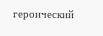героический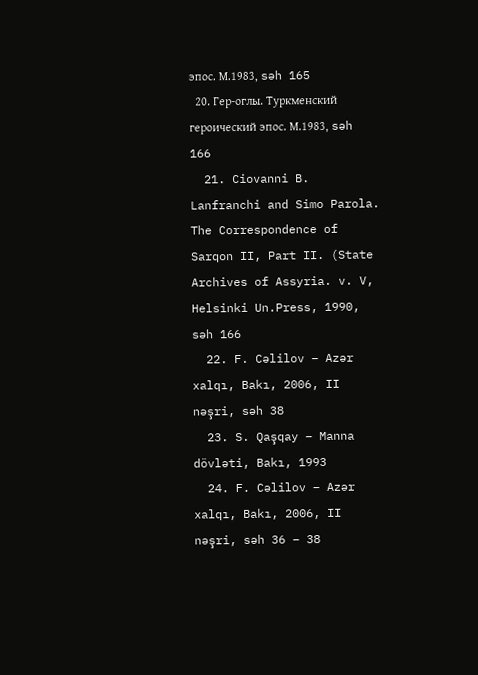эпос. М.1983, səh 165
  20. Гер-оглы. Туркменский героический эпос. М.1983, səh 166
  21. Ciovanni B. Lanfranchi and Simo Parola. The Correspondence of Sarqon II, Part II. (State Archives of Assyria. v. V, Helsinki Un.Press, 1990, səh 166
  22. F. Cəlilov – Azər xalqı, Bakı, 2006, II nəşri, səh 38
  23. S. Qaşqay – Manna dövləti, Bakı, 1993
  24. F. Cəlilov – Azər xalqı, Bakı, 2006, II nəşri, səh 36 – 38